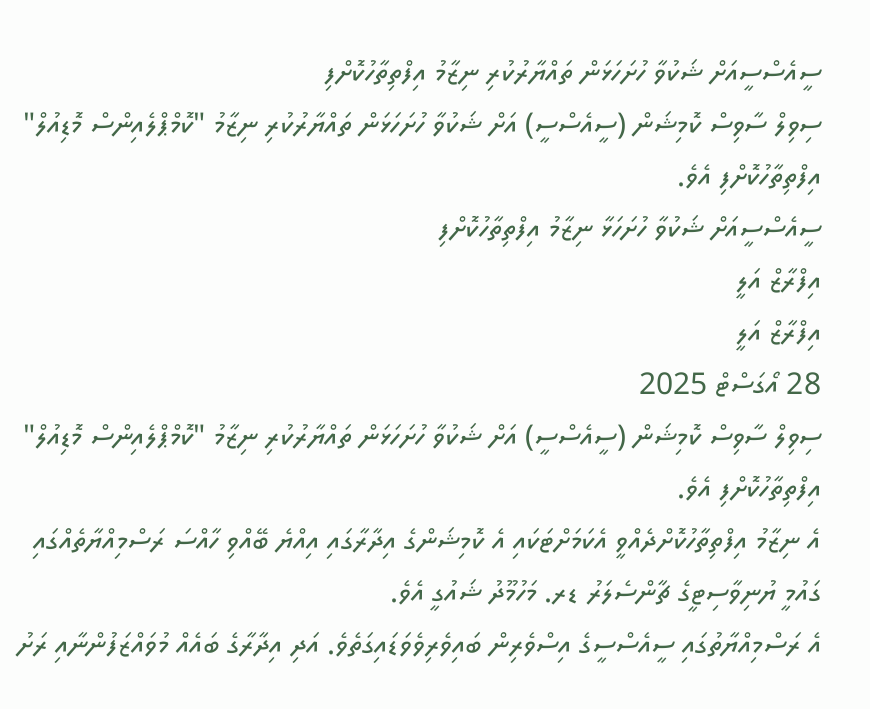ސީއެސްސީއަށް ޝަކުވާ ހުށަހަޅަން ތައްޔާރުކުރި ނިޒާމު އިފްތިތާހުކޮށްފި
ސިވިލް ސާވިސް ކޮމިޝަން (ސީއެސްސީ) އަށް ޝަކުވާ ހުށަހަޅަން ތައްޔާރުކުރި ނިޒާމު "ކޮމްޕްލެއިންސް މޮޑިއުލް" އިފްތިތާހުކޮށްފި އެވެ.
ސީއެސްސީއަށް ޝަކުވާ ހުށަހަޅާ ނިޒާމު އިފްތިތާހުކޮށްފި
އިފްރާޒް އަލީ
އިފްރާޒް އަލީ
28 އޯގަސްޓް 2025
ސިވިލް ސާވިސް ކޮމިޝަން (ސީއެސްސީ) އަށް ޝަކުވާ ހުށަހަޅަން ތައްޔާރުކުރި ނިޒާމު "ކޮމްޕްލެއިންސް މޮޑިއުލް" އިފްތިތާހުކޮށްފި އެވެ.
އެ ނިޒާމު އިފްތިތާހުކޮށްދެއްވީ އެކަމަށްޓަކައި އެ ކޮމިޝަންގެ އިދާރާގައި އިއްޔެ ބޭއްވި ހާއްސަ ރަސްމިއްޔާތެއްގައި ގައުމީ ޔުނިވާސިޓީގެ ޗާންސެލަރު ޑރ. މަހުމޫދު ޝައުގީ އެވެ.
އެ ރަސްމިއްޔާތުގައި ސީއެސްސީގެ އިސްވެރިން ބައިވެރިވެވަޑައިގަތެވެ. އަދި އިދާރާގެ ބައެއް މުވައްޒަފުންނާއި ރަށު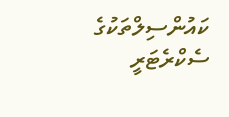ކައުންސިލްތަކުގެ ސެކްރެޓަރީ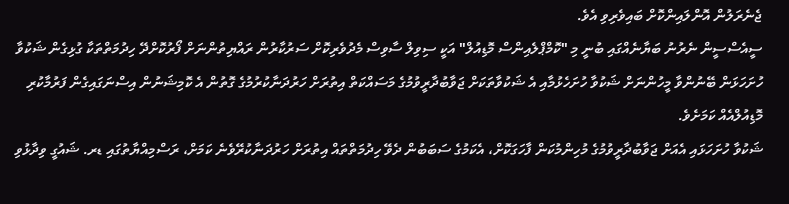ޖެނެރަލުން އޮންލައިންކޮށް ބައިވެރިވި އެވެ.
ސީއެސްސީން ނެރުނު ބަޔާނެއްގައި ބުނީ މި "ކޮމްޕްލެއިންސް މޮޑިއުލް" އަކީ ސިވިލް ސާވިސް މެދުވެރިކޮށް ސަރުކާރުން ރައްޔިތުންނަށް ފޯރުކޮށްދޭ ހިދުމަތްތަކާ ގުޅިގެން ޝަކުވާ ހުށަހަޅަން ބޭނުންވާ މީހުންނަށް ޝަކުވާ ހުށަހެޅުމާއި އެ ޝަކުވާތަކަށް ޖަވާބުދާރީވުމުގެ މަސައްކަތް އިތުރަށް ހަރުދަނާކުރުމުގެ ގޮތުން އެ ކޮމިޝަނުން އިސްނަގައިގެން ފަރުމާކުރި މޮޑިއުލްއެއް ކަމަށެވެ.
ޝަކުވާ ހުށަހަޅައި އެއަށް ޖަވާބުދާރީވުމުގެ މުހިންމުކަން ފާހަގަކޮށް، އެކަމުގެ ސަބަބުން ދެވޭ ހިދުމަތްތައް އިތުރަށް ހަރުދަނާކުރޭވެނެ ކަމަށް، ރަސްމިއްޔާތުގައި ޑރ. ޝައުގީ ވިދާޅުވި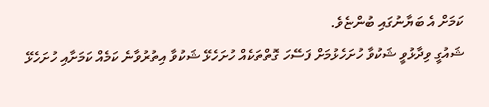ކަމަށް އެ ބަޔާނުގައި ބުންޏެވެ.
ޝައުގީ ވިދާޅުވީ ޝަކުވާ ހުށަހެޅުމަށް ފަސޭހަ ގޮތްތަކެއް ހުށަހެޅޭ ޝަކުވާ އިތުރުވާނެ ކަމެއް ކަމަށާއި ހުށަހެޅޭ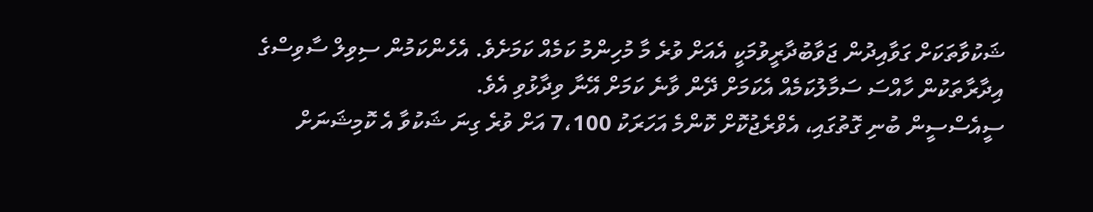ޝަކުވާތަކަށް ގަވާއިދުން ޖަވާބުދާރީވުމަކީ އެއަށް ވުރެ މާ މުހިންމު ކަމެއް ކަމަށެވެ. އެހެންކަމުން ސިވިލް ސާވިސްގެ އިދާރާތަކުން ހާއްސަ ސަމާލުކަމެއް އެކަމަށް ދޭން ވާނެ ކަމަށް އޭނާ ވިދާޅުވި އެވެ.
ސީއެސްސީން ބުނި ގޮތުގައި، އެވްރެޖުކޮށް ކޮންމެ އަހަރަކު 7،100 އަށް ވުރެ ގިނަ ޝަކުވާ އެ ކޮމިޝަނަށް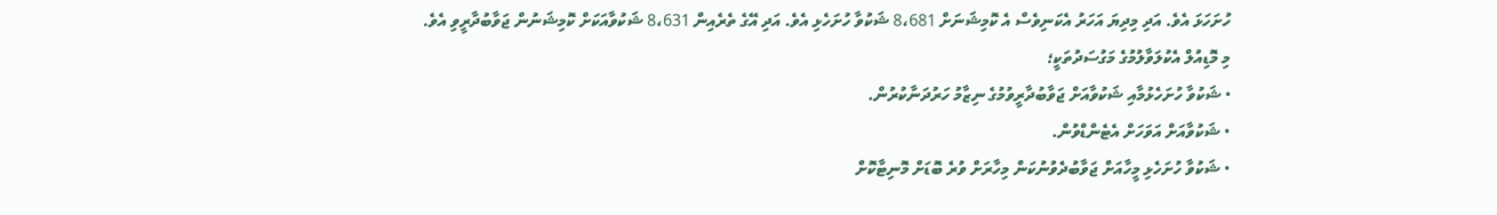ހުށަހަޅަ އެވެ. އަދި މިދިޔަ އަހަރު އެކަނިވެސް އެ ކޮމިޝަނަށް 8،681 ޝަކުވާ ހުށަހެޅި އެވެ. އަދި އޭގެ ތެރެއިން 8،631 ޝަކުވާއަކަށް ކޮމިޝަނުން ޖަވާބުދާރީވި އެވެ.
މި މޮޑިއުލް އެކުލަވާލުމުގެ މަގުސަދުތަކީ؛
• ޝަކުވާ ހުށަހެޅުމާއި ޝަކުވާއަށް ޖަވާބުދާރީވުމުގެ ނިޒާމު ހަރުދަނާކުރުން.
• ޝަކުވާއަށް އަވަހަށް އެޓެންޑްވުން.
• ޝަކުވާ ހުށަހެޅި މީހާއަށް ޖަވާބުދެވުނުކަން މިހާރަށް ވުރެ ބޮޑަށް މޮނިޓާކޮށް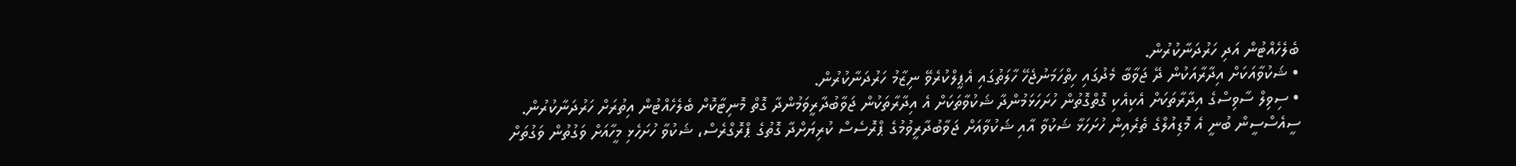ބެލެހެއްޓުން އަދި ހަރުދަނާކުރުން.
• ޝަކުވާއަކަށް އިދާރާއަކުން ދޭ ޖަވާބާ މެދުގައި ހިތްހަމަނުޖެހޭ ހާލަތުގައި އެޕީލްކުރެވޭ ނިޒާމު ހަރުދަނާކުރުން.
• ސިވިލް ސާވިސްގެ އިދާރާތަކަށް އެކިއެކި ގޮތްގޮތުން ހުށަހަޅަމުންދާ ޝަކުވާތަކަށް އެ އިދާރާތަކުން ޖަވާބުދާރީވަމުންދާ ގޮތް މޮނިޓާކޮށް ބެލެހެއްޓުން އިތުރަށް ހަރުދަނާކުރުން.
ސީއެސްސީން ބުނީ އެ މޮޑިއުލްގެ ތެރެއިން ހުށަހަޅާ ޝަކުވާ އާއި ޝަކުވާއަށް ޖަވާބުދާރީވުމުގެ ޕްރޮސެސް ކުރިޔަށްދާ ގޮތުގެ ޕްރޮގްރެސް، ޝަކުވާ ހުށަހެޅި މީހާއަށް ވަގުތުން ވަގުތަށް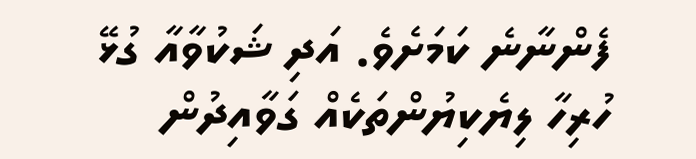ފެންނާނެ ކަމަށެވެ. އަދި ޝަކުވާއާ ގުޅޭ ހުރިހާ ލިޔެކިޔުންތަކެއް ގަވާއިދުން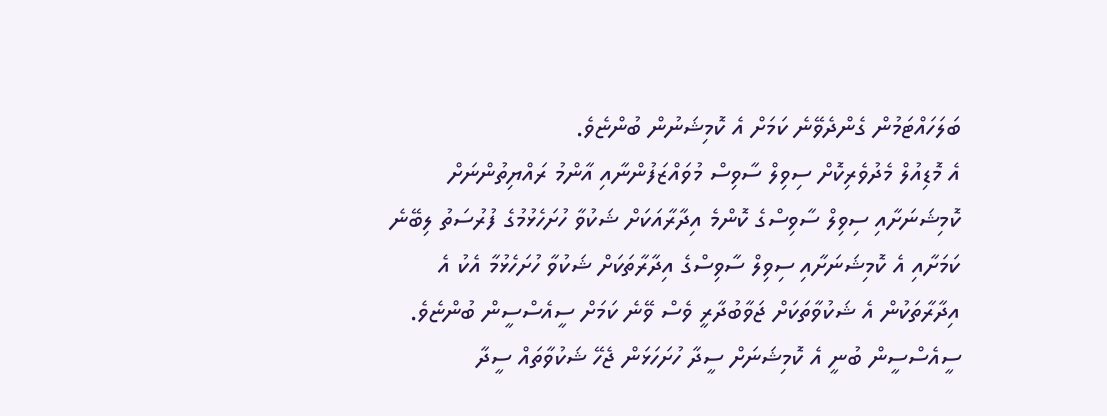ބަލަހައްޓަމުން ގެންދެވޭނެ ކަމަށް އެ ކޮމިޝަނުން ބުންޏެވެ.
އެ މޮޑިއުލް މެދުވެރިކޮށް ސިވިލް ސާވިސް މުވައްޒަފުންނާއި އާންމު ރައްޔިތުންނަށް ކޮމިޝަނަށާއި ސިވިލް ސާވިސްގެ ކޮންމެ އިދާރާއަކަށް ޝަކުވާ ހުށަހެޅުމުގެ ފުރުސަތު ލިބޭނެ ކަމަށާއި އެ ކޮމިޝަނަށާއި ސިވިލް ސާވިސްގެ އިދާރާތަކަށް ޝަކުވާ ހުށަހެޅުމާ އެކު އެ އިދާރާތަކުން އެ ޝަކުވާތަކަށް ޖަވާބުދާރީ ވެސް ވޭނެ ކަމަށް ސީއެސްސީން ބުންޏެވެ.
ސީއެސްސީން ބުނީ އެ ކޮމިޝަނަށް ސީދާ ހުށަހަޅަން ޖެހޭ ޝަކުވާތައް ސީދާ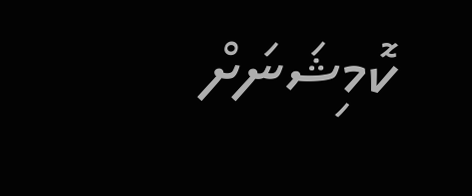ކޮމިޝަނަށް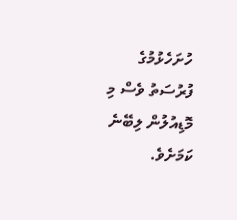ހުށަހެޅުމުގެ ފުރުސަތު ވެސް މި މޮޑިއުލުން ލިބޭނެ ކަމަށެވެ.